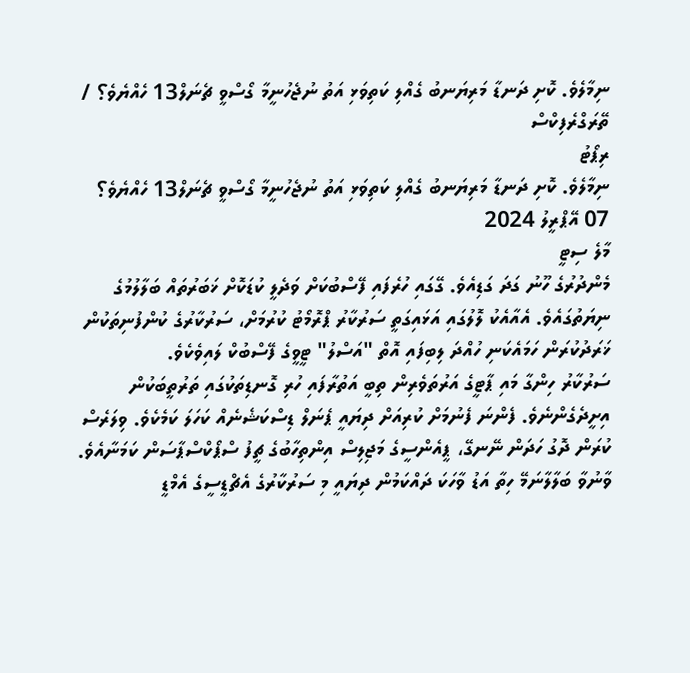ނިމާލެވެ. ކޮށި ދަނޑާ މަރިޔަނބު ގެއްލި ކަތިވަޅި އަތު ނުޖެހުނީމާ ގޯސްވީ ޗެނަލް13 ހެއްޔެވެ؟ / ތޭރަގްރެފިކްސް
ރިޕޯޓު
ނިމާލެވެ. ކޮށި ދަނޑާ މަރިޔަނބު ގެއްލި ކަތިވަޅި އަތު ނުޖެހުނީމާ ގޯސްވީ ޗެނަލް13 ހެއްޔެވެ؟
07 އޭޕްރީލު 2024
މާލެ ސިޓީ
މެންދުރުގެ ހޫނު ގަދަ ގަޑިއެވެ. ގޭގައި ހުރެފައި ފޭސްބުކަށް ވަދެލީ ކުޑަކޮށް ޚަބަރުތައް ބަލާލުމުގެ ނިޔަތުގައެވެ. އެއާއެކު ލޮލުގައި އަޅައިގަތީ ސަރުކާރު ޕްރޮމޯޓު ކުރުމަށް، ސަރުކާރުގެ ކުންފުނިތަކުން ޚަރަދުކުރަން ހަމައެކަނި ހުއްދަ ލިބިފައި އޮތް "އަސްލު" ޓީވީގެ ފޭސްބުކް ލައިވެކެވެ.
ސަރުކާރު ހިންގާ މައި ޕާޓީގެ އަރުތަވެރިން ތިބީ އަތުރާފައި ހުރި ގޮނޑިތަކުގައި ތަރުތީބަކުން އިށީދެގެންނެވެ. ފެންނަ ފެނުމަށް ކުރިއަށް ދިޔައީ ޕެނަލް ޑިސްކަޝެނެއް ކަހަލަ ކަމެކެވެ. ވިލަރެސް ކުރަން ދޮގު ހަދަން ނޭނގޭ، ޕީއެންސީގެ މަޖިލިސް އިންތިހާބުގެ ޗީފު ސްޕޯކްސްޕާސަން ކަމަނާއެވެ.
ވާނުވާ ބަލާލާނަމޭ ހިތާ އަޑު ވާހަކަ ދައްކަމުން ދިޔައީ މި ސަރުކާރުގެ އެޗްޑީސީގެ އެމްޑީ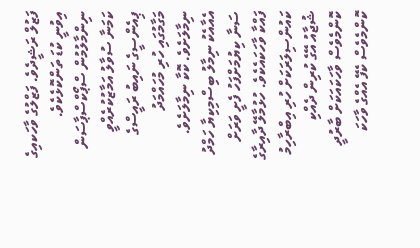ފަޒުލް ރަޝީދެވެ. ފަޒްލުގެ ވާހަކއިގެ އިވުނީ ކުޑަ ތަންކޮޅެކެވެ. ނިންމާލުމުން ސްޕޯކްސްޕާސަން ކަމަނާ ސުވާލު އަމާޒުކުރެއްވީ ޕިއެންސީގެ ނައިބު ރައީސްގެ މަގާމުގައި ހުރި މުހައްމަދު ނިމާލަށެވެ. ކޮކާ ނިމާލަށެވެ.
އެއާއެކު ނިމާލު ބިސްމިކިޔާ ހަމްދު ސަނާ ކިޔުމަށްފަހު ފެށީ ވަރަށް ފައްކާ ވާހަކައެކެވެ. ހުޅުމާލޭ ދާއިރާގެ ކައުންސިލަރަކަށް ހުރި އިބްރާހިމު ޝުޖާއު އޭގެ ކުރިން ދެއްކި ކޮންމެވެސް ވާހަކައަކަށް ބާރުދީ ކޮންމެވެސް ކެފޭ އެއްގެ ވާހަކަ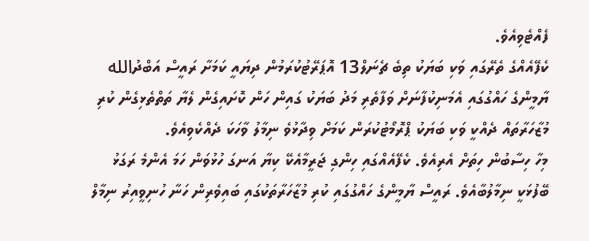ފެއްޓެވިއެވެ.
ކެފޭއެއްގެ ތެރޭގައި ވަކި ބަޔަކު ތިބެ ޗެނަލް13 އޮޕަރޭޓުކުރަމުން ދިޔައީ ކަމަށާ ރައީސް އަބްދުالله ޔާމީންގެ ހައްގުގައި އެމަނިކުފާނަށް ވަފާތެރި މަދު ބަޔަކު ގައިން ހަން ކޮށައިގެން ލެޔާ ތަތްތެޅިގެން ކުރި މުޒާހަރާތައް ދެއްކީ ވަކި ބަޔަކު ޕްރޮމޯޓުކުރަން ކަމަށް ވިދާޅުވެ ނިމާލު ވާހަކަ ދެއްކެވިއެވެ.
މިހާ ހިސާބުން ހިތަށް އެރިއެވެ. ކެފޭއެއްގައި ހިންގި ޖަރީމާއެކޭ ކިޔާ އަނގަ ހުޅުވަން ހަމަ އެންމެ ރަގަޅު ބޭފުޅަކީ ނިމާލުބާއެވެ. ރައީސް ޔާމީންގެ ހައްގުގައި ކުރި މުޒާހަރާތަކުގައި ބައިވެރިން ހަނާ ހުނިވީއިރު ނިމާލް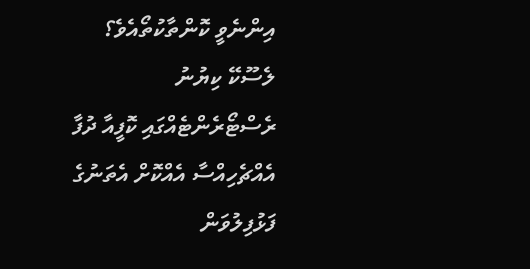އިންނެވީ ކޮންތާކުތޯއެވެ؟
ލެސޫކޭ ކިޔުނު ރެސްޓޯރެންޓެއްގައި ކޮފީއާ ދުފާ އެއްޗެހިއްސާ އެއްކޮށް އެތަނުގެ ފަޅުފިލުވަން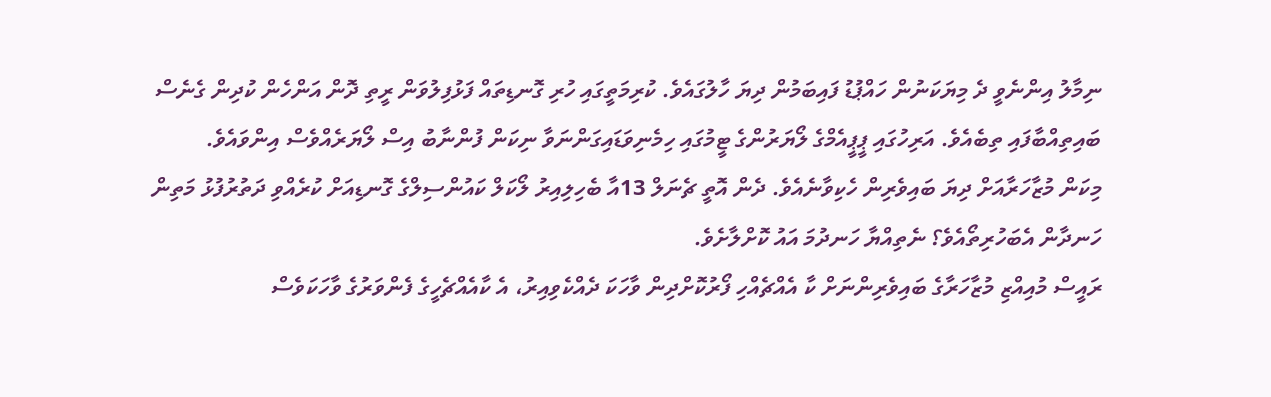ނިމާލު އިންނެވީ ދެ މިޔަކަނުން ހައްޕުޑު ފައިބަމުން ދިޔަ ހާލުގައެވެ. ކުރިމަތީގައި ހުރި ގޮނޑިތައް ފަޅުފިލުވަން ރީތި ދޮން އަންހެން ކުދިން ގެނެސް ބައިތިއްބާފައި ތިބެއެވެ. އަރިހުގައި ޕީޕީއެމްގެ ލޯޔަރުންގެ ޓީމުގައި ހިމެނިވަޑައިގަންނަވާ ނިކަން ފުންނާބު އިސް ލޯޔަރެއްވެސް އިންވައެވެ.
މިކަން މުޒާހަރާއަށް ދިޔަ ބައިވެރިން ހެކިވާނެއެވެ. ދެން އޮތީ ޗެނަލް 13އާ ބެހިލިއިރު ލޯކަލް ކައުންސިލްގެ ގޮނޑިއަށް ކުރެއްވި ދަތުރުފުޅު މަތިން ހަނދާން އެބަހުރިތޯއެވެ؟ ނެތިއްޔާ ހަނދުމަ އައު ކޮށްލާށެވެ.
ރައީސް މުއިއްޒި މުޒާހަރާގެ ބައިވެރިންނަށް ކާ އެއްޗެއްހި ފޯރުކޮށްދިން ވާހަކަ ދެއްކެވިއިރު، އެ ކާއެއްޗެހީގެ ފެންވަރުގެ ވާހަކަވެސް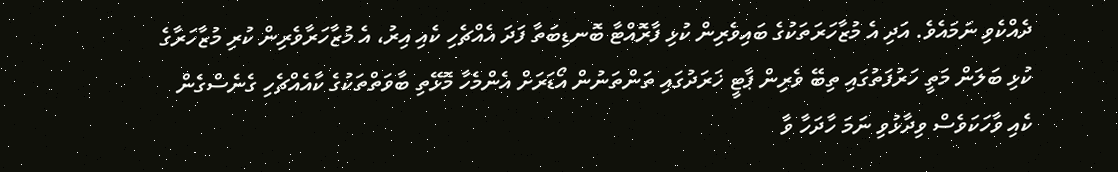ދެއްކެވި ނަމައެވެ. އަދި އެ މުޒާހަރަތަކުގެ ބައިވެރިން ކުޅި ފާރޮއްޓާ ބޮނޑިބަތާ ފަދަ އެއްޗެހި ކެއި އިރު، އެ މުޒާހަރާވެރިން ކުރި މުޒާހަރާގެ ކުޅި ބަލަން މަތީ ހަރުފަތުގައި ތިބޭ ވެރިން ޕާޓީ ޚަރަދުގައި ތަންތަނުން އޯޑަރަށް އެންމެހާ މޮޅޭތި ބާވަތްތަކުގެ ކާއެއްޗެހި ގެނެސްގެން ކެއި ވާހަކަވެސް ވިދާޅުވި ނަމަ ހާދަހާ ވާ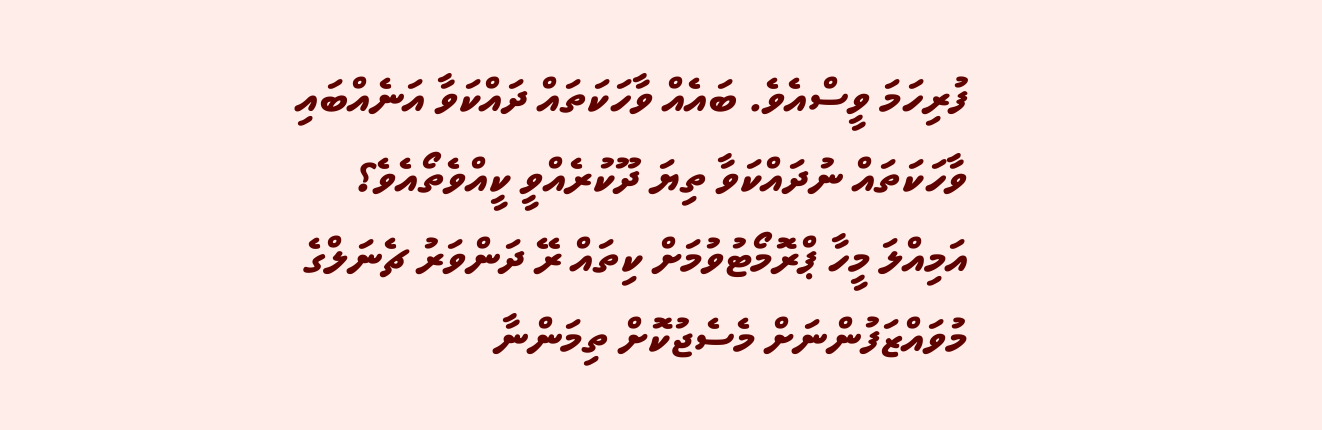ފުރިހަމަ ވީސްއެވެ. ބައެއް ވާހަކަތައް ދައްކަވާ އަނެއްބައި ވާހަކަތައް ނުދައްކަވާ ތިޔަ ދޫކުރެއްވީ ކީއްވެތޯއެވެ؟
އަމިއްލަ މީހާ ޕްރޮމޯޓުވުމަށް ކިތައް ރޭ ދަންވަރު ޗެނަލްގެ މުވައްޒަފުންނަށް މެސެޖުކޮށް ތިމަންނާ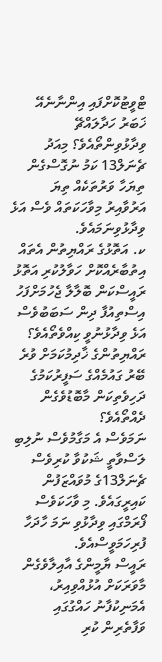ޓްވީޓުކޮށްފައި އިންނާނެއޭ ޚަބަރު ހަދާލައްޗޭ ވިދާޅުވިންތޯއެވެ؟ މިއަދު ޗެނަލް13 ކަމު ނުގޮސްގެން ތިޔަހާ ވަރުތަކެއް ތިޔަ އަރުވާއިރު މިވާހަކަތައް ވެސް އަޅެ ވިދާޅުވިނަމައެވެ.
ކ. އަތޮޅުގެ ރައްޔިތުން އެތައް އިތުބާރެއްކޮށް ހަވާލުކުރި އަތޮޅު ރައީސްކަން ބޮލާލާ ޖެހުމަށްފަހު އިސްތިއުފާ ދިން ސަބަބުވެސް އަޅެ ވިދާޅުނުވީ ކިއްވެތޯއެވެ؟ ރައްޔިތުންގެ ޚާދިމުކަމަށް ވުރެ ބޭރު ގައުމެއްގެ ސަފީރުކަމުގެ ދަހިވެތިކަން މާބޮޑުވެގެން ދެއްތޯއެވެ؟
ނަމަވެސް އެ މަގާމުވެސް ނުލިބި ލަސްވާތީ ޝަކުވާ ކުރިވެސް ޗެނަލް13ގެ މުވައްޒަފުން ކައިރީގައެވެ. މި ވާހަކަވެސް ފޯރަމްގައި ވިދާޅުވި ނަމަ ހާދަހާ ފުރިހަމަވީސްއެވެ.
ރައީސް ޔާމީންގެ އާއިލާވެގެން މާވަރަކަށް އުޅުއްވިއިރު، އެމަނިކުފާނު ހައްގުގައި ވަފާތެރިން ކުރި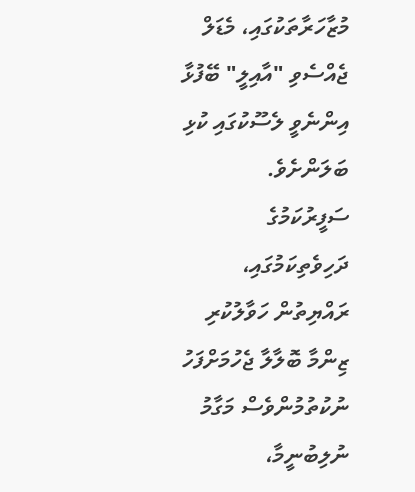މުޒާހަރާތަކުގައި، މެޑަލް ޖެއްސެވި "އާއިލީ" ބޭފުޅާ އިންނެވީ ލެސޫކުގައި ކުޅި ބަލަންށެވެ.
ސަފީރުކަމުގެ ދަހިވެތިކަމުގައި، ރައްޔިތުން ހަވާލުކުރި ޒިންމާ ބޮލާލާ ޖެހުމަށްފަހު ނުކުތުމުންވެސް މަގާމު ނުލިބުނީމާ،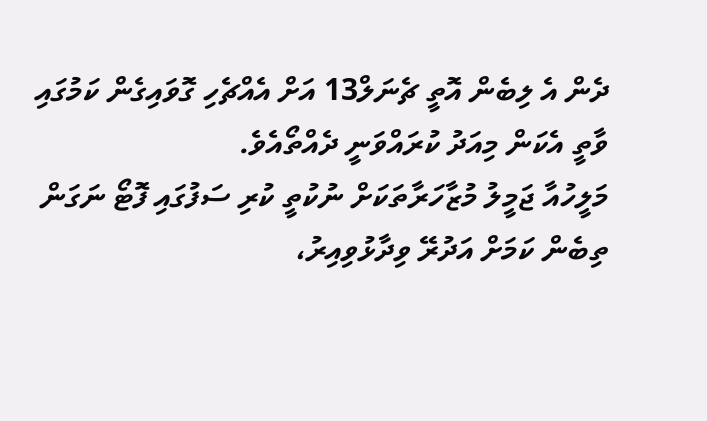ދެން އެ ލިބެން އޮތީ ޗެނަލް13 އަށް އެއްޗެހި ގޮވައިގެން ކަމުގައި ވާތީ އެކަން މިއަދު ކުރައްވަނީ ދެއްތޯއެވެ.
މަލީހުއާ ޖަމީލު މުޒާހަރާތަކަށް ނުކުތީ ކުރި ސަފުގައި ފޮޓޯ ނަގަން ތިބެން ކަމަށް އަދުރޭ ވިދާޅުވިއިރު،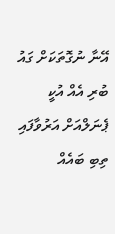އޭނާ ނުގޮތަކަށް ގައު ބުރި އެއް އުކީ ޕެނަލްއަށް އަރުވާފައި ތިބި ބައެއް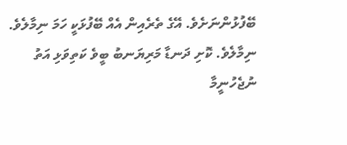ބޭފުޅުންނަށެވެ. އޭގެ ތެރެއިން އެއް ބޭފުޅަކީ ހަމަ ނިމާލެވެ.
ނިމާލެވެ. ކޮށި ދަނޑާ މަރިޔަނބު ބީވެ ކަތިވަޅި އަތު ނުޖެހުނީމާ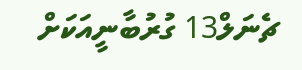ޗެނަލް13 ގުރުބާނީއަކަށް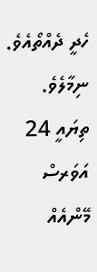ހެދީ ދެއްތޯއެވެ. ނިމާލެވެ. ތިޔައީ 24 އަވަރސް މޭންއެއް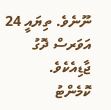ނޫނެވެ. ތިޔައީ 24 އަވަރސް ދޮގު ޖާޑިއެކެވެ.
ކޮމެންޓު